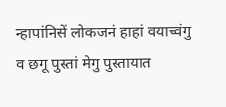न्हापांनिसें लोकजनं हाहां वयाच्वंगु व छगू पुस्तां मेगु पुस्तायात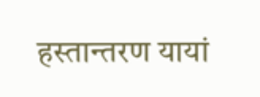हस्तान्तरण यायां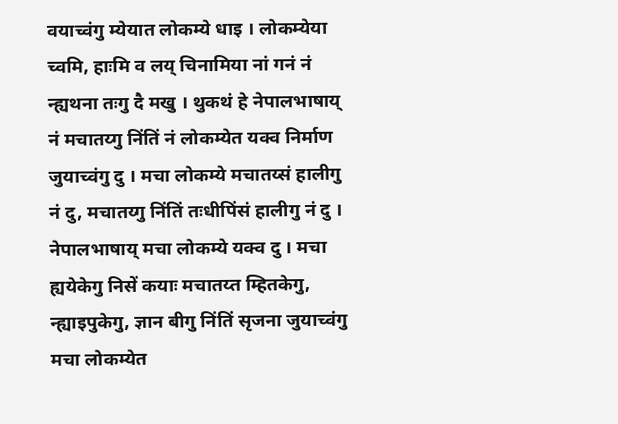वयाच्वंगु म्येयात लोकम्ये धाइ । लोकम्येया च्वमि, हाःमि व लय् चिनामिया नां गनं नं न्ह्यथना तःगु दै मखु । थुकथं हे नेपालभाषाय् नं मचातय्गु निंतिं नं लोकम्येत यक्व निर्माण जुयाच्वंगु दु । मचा लोकम्ये मचातय्सं हालीगु नं दु, मचातय्गु निंतिं तःधीपिंसं हालीगु नं दु । नेपालभाषाय् मचा लोकम्ये यक्व दु । मचा ह्ययेकेगु निसें कयाः मचातय्त म्हितकेगु, न्ह्याइपुकेगु, ज्ञान बीगु निंतिं सृजना जुयाच्वंगु मचा लोकम्येत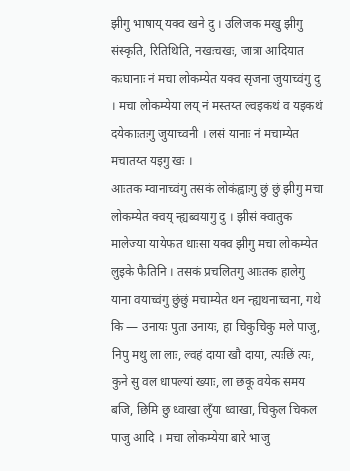झीगु भाषाय् यक्व खने दु । उलिजक मखु झीगु संस्कृति, रितिथिति, नखःचखः, जात्रा आदियात कःघानाः नं मचा लोकम्येत यक्व सृजना जुयाच्वंगु दु । मचा लोकम्येया लय् नं मस्तय्त ल्वइकथं व यइकथं दयेकाःतःगु जुयाच्वनी । लसं यानाः नं मचाम्येत मचातय्त यइगु खः ।
आःतक म्वानाच्वंगु तसकं लोकंह्वाःगु छुं छुं झीगु मचा लोकम्येत क्वय् न्ह्यब्वयागु दु । झीसं क्वातुक मालेज्या यायेफत धाःसा यक्व झीगु मचा लोकम्येत लुइके फैतिनि । तसकं प्रचलितगु आःतक हालेगु याना वयाच्वंगु छुंछुं मचाम्येत थन न्ह्यथनाच्वना, गथे कि — उनायः पुता उनायः, हा चिकुचिकु मले पाजु, निपु मथु ला लाः, ल्वहं दाया खौ दाया, त्यःछिं त्यः, कुने सु वल धापल्यां ख्याः, ला छकू वयेक समय बजि, छिमि छु ध्वाखा लुँया ध्वाखा, चिकुल चिकल पाजु आदि । मचा लोकम्येया बारे भाजु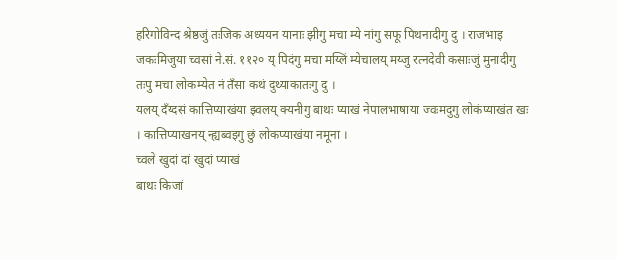हरिगोविन्द श्रेष्ठजुं तःजिक अध्ययन यानाः झीगु मचा म्ये नांगु सफू पिथनादीगु दु । राजभाइ जकःमिजुया च्वसां ने.सं. ११२० य् पिदंगु मचा मय्लिं म्येचालय् मय्जु रत्नदेवी कसाःजुं मुनादीगु तःपु मचा लोकम्येत नं तँसा कथं दुथ्याकातःगु दु ।
यलय् दँय्दसं कात्तिप्याखंया झ्वलय् क्यनीगु बाथः प्याखं नेपालभाषाया ज्वःमदुगु लोकंप्याखंत खः । कात्तिप्याखनय् न्ह्यब्वइगु छुं लोकप्याखंया नमूना ।
च्वले खुदां दां खुदां प्याखं
बाथः किजां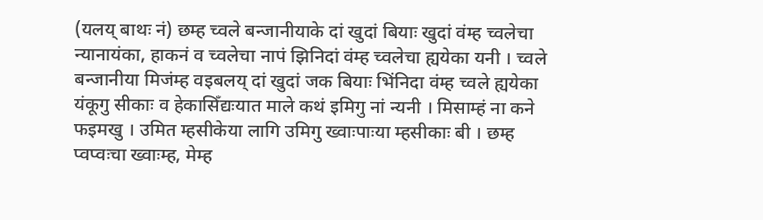(यलय् बाथः नं) छम्ह च्वले बन्जानीयाके दां खुदां बियाः खुदां वंम्ह च्वलेचा न्यानायंका, हाकनं व च्वलेचा नापं झिनिदां वंम्ह च्वलेचा ह्ययेका यनी । च्वले बन्जानीया मिजंम्ह वइबलय् दां खुदां जक बियाः भिंनिदा वंम्ह च्वले ह्ययेका यंकूगु सीकाः व हेकासिँद्यःयात माले कथं इमिगु नां न्यनी । मिसाम्हं ना कने फइमखु । उमित म्हसीकेया लागि उमिगु ख्वाःपाःया म्हसीकाः बी । छम्ह प्वप्वःचा ख्वाःम्ह, मेम्ह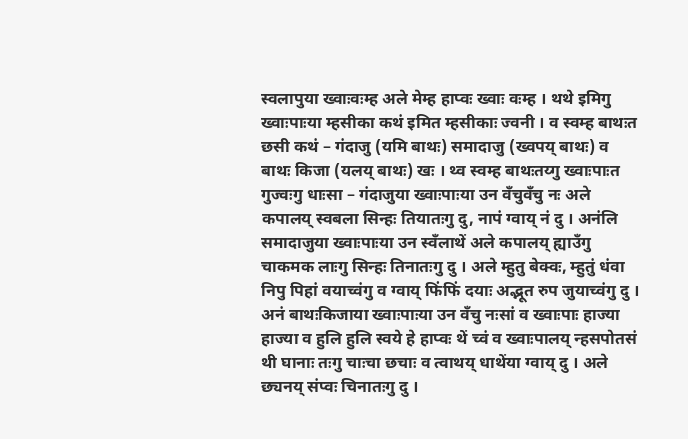स्वलापुया ख्वाःवःम्ह अले मेम्ह हाप्वः ख्वाः वःम्ह । थथे इमिगु ख्वाःपाःया म्हसीका कथं इमित म्हसीकाः ज्वनी । व स्वम्ह बाथःत छसी कथं – गंदाजु (यमि बाथः) समादाजु (ख्वपय् बाथः) व बाथः किजा (यलय् बाथः) खः । थ्व स्वम्ह बाथःतय्गु ख्वाःपाःत गुज्वःगु धाःसा – गंदाजुया ख्वाःपाःया उन वँचुवँचु नः अले कपालय् स्वबला सिन्हः तियातःगु दु, नापं ग्वाय् नं दु । अनंलि समादाजुया ख्वाःपाःया उन स्वँलाथें अले कपालय् ह्याउँगु चाकमक लाःगु सिन्हः तिनातःगु दु । अले म्हुतु बेक्वः, म्हुतुं धंवा निपु पिहां वयाच्वंगु व ग्वाय् फिंफिं दयाः अद्भूत रुप जुयाच्वंगु दु । अनं बाथःकिजाया ख्वाःपाःया उन वँचु नःसां व ख्वाःपाः हाज्या हाज्या व हुलि हुलि स्वये हे हाप्वः थें च्वं व ख्वाःपालय् न्हसपोतसं थी घानाः तःगु चाःचा छचाः व त्वाथय् धाथेंया ग्वाय् दु । अले छ्यनय् संप्वः चिनातःगु दु ।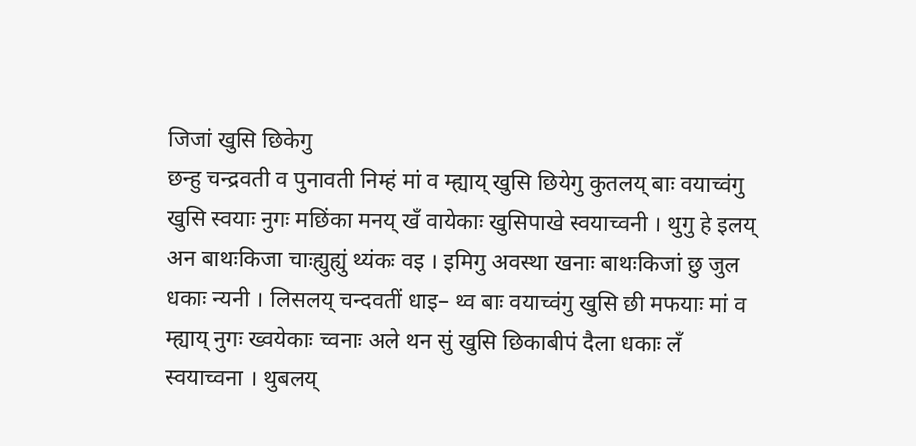जिजां खुसि छिकेगु
छन्हु चन्द्रवती व पुनावती निम्हं मां व म्ह्याय् खुसि छियेगु कुतलय् बाः वयाच्वंगु खुसि स्वयाः नुगः मछिंका मनय् खँ वायेकाः खुसिपाखे स्वयाच्वनी । थुगु हे इलय् अन बाथःकिजा चाःह्युह्युं थ्यंकः वइ । इमिगु अवस्था खनाः बाथःकिजां छु जुल धकाः न्यनी । लिसलय् चन्दवतीं धाइ– थ्व बाः वयाच्वंगु खुसि छी मफयाः मां व म्ह्याय् नुगः ख्वयेकाः च्वनाः अले थन सुं खुसि छिकाबीपं दैला धकाः लँ स्वयाच्वना । थुबलय्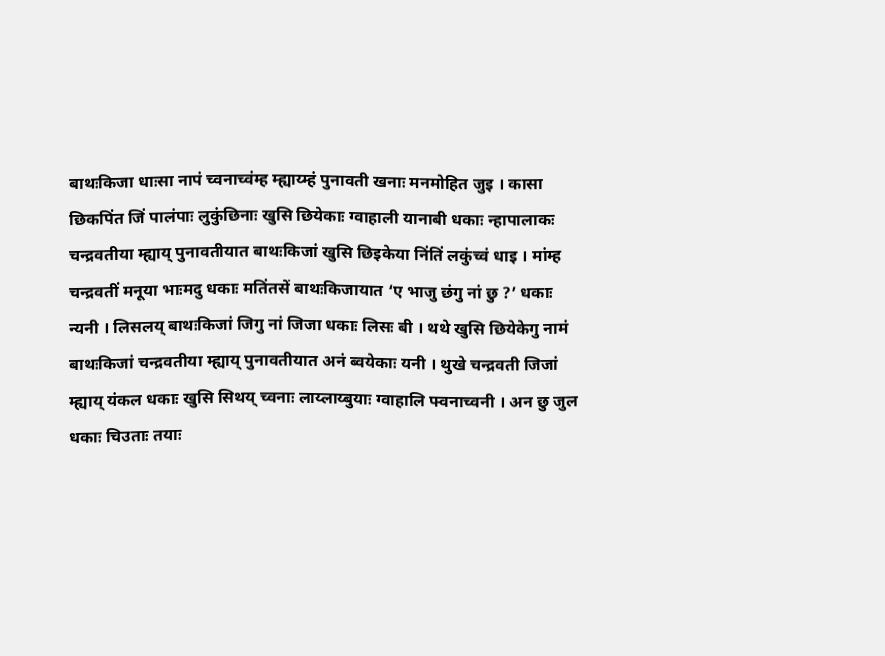बाथःकिजा धाःसा नापं च्वनाच्वंम्ह म्ह्याय्म्हं पुनावती खनाः मनमोहित जुइ । कासा छिकपिंत जिं पालंपाः लुकुंछिनाः खुसि छियेकाः ग्वाहाली यानाबी धकाः न्हापालाकः चन्द्रवतीया म्ह्याय् पुनावतीयात बाथःकिजां खुसि छिइकेया निंतिं लकुंच्वं धाइ । मांम्ह चन्द्रवतीं मनूया भाःमदु धकाः मतिंतसें बाथःकिजायात ‘ए भाजु छंगु नां छु ?’ धकाः न्यनी । लिसलय् बाथःकिजां जिगु नां जिजा धकाः लिसः बी । थथे खुसि छियेकेगु नामं बाथःकिजां चन्द्रवतीया म्ह्याय् पुनावतीयात अनं ब्वयेकाः यनी । थुखे चन्द्रवती जिजां म्ह्याय् यंकल धकाः खुसि सिथय् च्वनाः लाय्लाय्बुयाः ग्वाहालि फ्वनाच्वनी । अन छु जुल धकाः चिउताः तयाः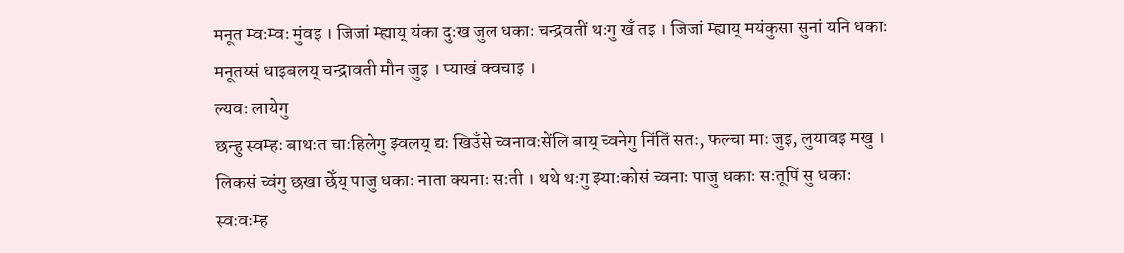मनूत म्वःम्वः मुंवइ । जिजां म्ह्याय् यंका दुःख जुल धकाः चन्द्रवतीं थःगु खँ तइ । जिजां म्ह्याय् मयंकुसा सुनां यनि धकाः मनूतय्सं धाइबलय् चन्द्रावती मौन जुइ । प्याखं क्वचाइ ।
ल्यवः लायेगु
छन्हु स्वम्हः बाथःत चाःहिलेगु झ्वलय् द्यः खिउँसे च्वनावःसेंलि बाय् च्वनेगु निंतिं सतः, फल्चा माः जुइ, लुयावइ मखु । लिकसं च्वंगु छखा छेँय् पाजु धकाः नाता क्यनाः सःती । थथे थःगु झ्याःकोसं च्वनाः पाजु धकाः सःतूपिं सु धकाः स्वःवःम्ह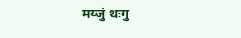मय्जुं थःगु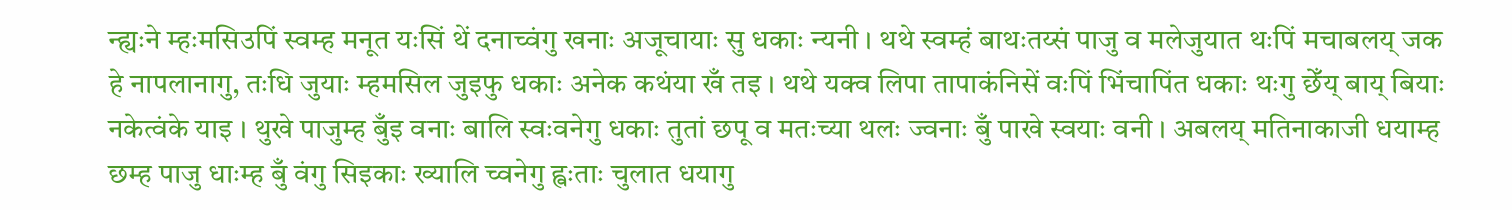न्ह्यःने म्हःमसिउपिं स्वम्ह मनूत यःसिं थें दनाच्वंगु खनाः अजूचायाः सु धकाः न्यनी । थथे स्वम्हं बाथःतय्सं पाजु व मलेजुयात थःपिं मचाबलय् जक हे नापलानागु, तःधि जुयाः म्हमसिल जुइफु धकाः अनेक कथंया खँ तइ । थथे यक्व लिपा तापाकंनिसें वःपिं भिंचापिंत धकाः थःगु छेँय् बाय् बियाः नकेत्वंके याइ । थुखे पाजुम्ह बुँइ वनाः बालि स्वःवनेगु धकाः तुतां छपू व मतःच्या थलः ज्वनाः बुँ पाखे स्वयाः वनी । अबलय् मतिनाकाजी धयाम्ह छम्ह पाजु धाःम्ह बुँ वंगु सिइकाः ख्यालि च्वनेगु ह्वःताः चुलात धयागु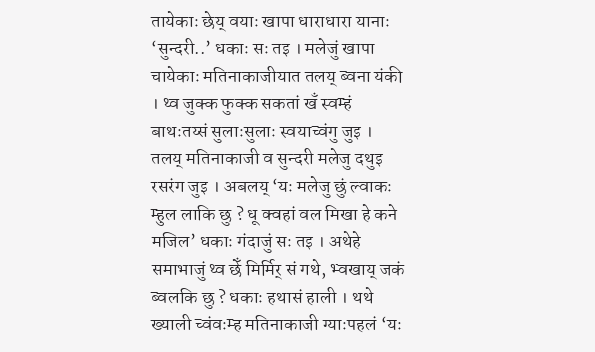तायेकाः छेय् वयाः खापा धाराधारा यानाः ‘सुन्दरी..’ धकाः सः तइ । मलेजुं खापा चायेकाः मतिनाकाजीयात तलय् ब्वना यंकी । थ्व जुक्क फुक्क सकतां खँ स्वम्हं बाथःतय्सं सुलाःसुलाः स्वयाच्वंगु जुइ । तलय् मतिनाकाजी व सुन्दरी मलेजु दथुइ रसरंग जुइ । अबलय् ‘यः मलेजु छुं ल्वाकः म्हुल लाकि छु ? धू क्वहां वल मिखा हे कने मजिल’ धकाः गंदाजुं सः तइ । अथेहे समाभाजुं थ्व छेँ मिर्मिर् सं गथे, भ्वखाय् जकं ब्वलकि छु ? धकाः हथासं हाली । थथे ख्याली च्वंवःम्ह मतिनाकाजी ग्याःपहलं ‘यः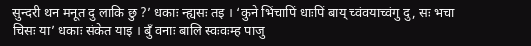सुन्दरी थन मनूत दु लाकि छु ?’ धकाः न्ह्यसः तइ । ‘कुने भिंचापिं धाःपिं बाय् च्वंवयाच्वंगु दु, सः भचा चिसः या’ धकाः संकेत याइ । बुँ वनाः बालि स्वःवःम्ह पाजु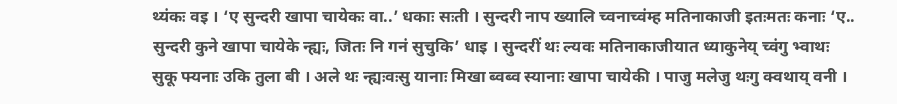थ्यंकः वइ । ‘ए सुन्दरी खापा चायेकः वा..’ धकाः सःती । सुन्दरी नाप ख्यालि च्वनाच्वंम्ह मतिनाकाजी इतःमतः कनाः ‘ए.. सुन्दरी कुने खापा चायेके न्ह्यः, जितः नि गनं सुचुकि’ धाइ । सुन्दरीं थः ल्यवः मतिनाकाजीयात ध्याकुनेय् च्वंगु भ्वाथः सुकू फ्यनाः उकि तुला बी । अले थः न्ह्यःवःसु यानाः मिखा ब्वब्व स्यानाः खापा चायेकी । पाजु मलेजु थःगु क्वथाय् वनी ।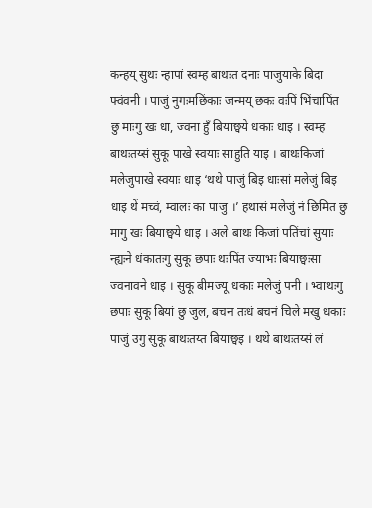कन्हय् सुथः न्हापां स्वम्ह बाथःत दनाः पाजुयाके बिदा फ्वंवनी । पाजुं नुगःमछिंकाः जन्मय् छकः वःपिं भिंचापिंत छु माःगु खः धा, ज्वना हुँ बियाछ्वये धकाः धाइ । स्वम्ह बाथःतय्सं सुकू पाखे स्वयाः साहुति याइ । बाथःकिजां मलेजुपाखे स्वयाः धाइ ‘थथे पाजुं बिइ धाःसां मलेजुं बिइ धाइ थें मच्वं, म्वालः का पाजु ।’ हथासं मलेजुं नं छिमित छु मागु खः बियाछ्वये धाइ । अले बाथः किजां पतिंचां सुयाः न्ह्यःने धंकातःगु सुकू छपाः थःपिंत ज्याभः बियाछ्वःसा ज्वनावने धाइ । सुकू बीमज्यू धकाः मलेजुं पनी । भ्वाथःगु छपाः सुकू बियां छु जुल, बचन तःधं बचनं चिले मखु धकाः पाजुं उगु सुकू बाथःतय्त बियाछ्वइ । थथे बाथःतय्सं लं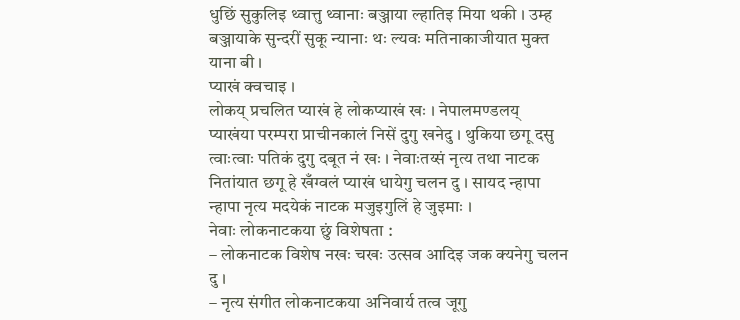धुछिं सुकुलिइ थ्वात्तु थ्वानाः बञ्जाया ल्हातिइ मिया थकी । उम्ह बञ्जायाके सुन्दरीं सुकू न्यानाः थः ल्यवः मतिनाकाजीयात मुक्त याना बी ।
प्याखं क्वचाइ ।
लोकय् प्रचलित प्याखं हे लोकप्याखं खः । नेपालमण्डलय् प्याखंया परम्परा प्राचीनकालं निसें दुगु खनेदु । थुकिया छगू दसु त्वाःत्वाः पतिकं दुगु दबूत नं खः । नेवाःतय्सं नृत्य तथा नाटक नितांयात छगू हे खँग्वलं प्याखं धायेगु चलन दु । सायद न्हापा न्हापा नृत्य मदयेकं नाटक मजुइगुलिं हे जुइमाः ।
नेवाः लोकनाटकया छुं विशेषता :
– लोकनाटक विशेष नखः चखः उत्सव आदिइ जक क्यनेगु चलन दु ।
– नृत्य संगीत लोकनाटकया अनिवार्य तत्व जूगु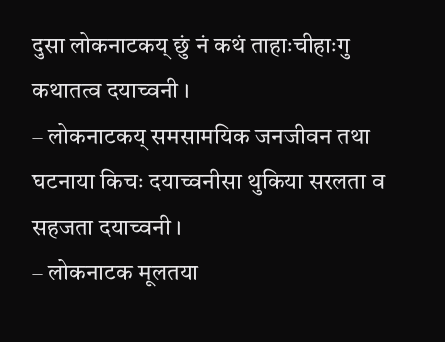दुसा लोकनाटकय् छुं नं कथं ताहाःचीहाःगु कथातत्व दयाच्वनी ।
– लोकनाटकय् समसामयिक जनजीवन तथा घटनाया किचः दयाच्वनीसा थुकिया सरलता व सहजता दयाच्वनी ।
– लोकनाटक मूलतया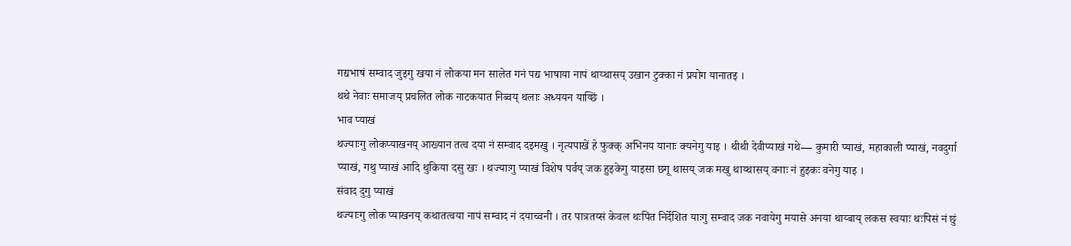गद्यभाषं सम्वाद जुइगु खया नं लोकया मन सालेत गनं पद्य भाषाया नापं थाय्थासय् उखान टुक्का नं प्रयोग यानातइ ।
थथे नेवाः समाजय् प्रचलित लोक नाटकयात निब्वय् थलाः अध्ययन याय्छिं ।
भाव प्याखं
थज्याःगु लोकप्याखनय् आख्यान तत्व दया नं सम्वाद दइमखु । नृत्यपाखें हे फुक्क् अभिनय यानाः क्यनेगु याइ । थीथी देवीप्याखं गथे— कुमारी प्याखं, महाकाली प्याखं, नवदुर्गा प्याखं, गथु प्याखं आदि थुकिया दसु खः । थज्याःगु प्याखं विशेष पर्वय् जक हुइकेगु याइसा छगू थासय् जक मखु थाय्थासय् वनाः नं हुइकः वनेगु याइ ।
संवाद दुगु प्याखं
थज्याःगु लोक प्याखनय् कथातत्वया नापं सम्वाद नं दयाच्वनी । तर पात्रतय्सं केवल थःपिंत निर्देशित याःगु सम्वाद जक नवायेगु मयासे अनया थाय्बाय् लकस स्वयाः थःपिसं नं छुं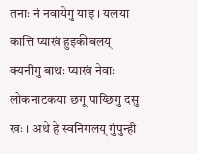तनाः नं नवायेगु याइ । यलया कात्ति प्याखं हुइकीबलय् क्यनीगु बाथः प्याखं नेवाः लोकनाटकया छगू पाय्छिगु दसु खः । अथे हे स्वनिगलय् गुंपुन्ही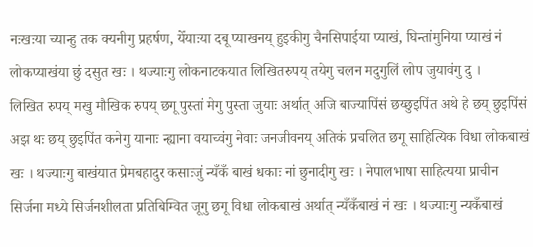नःखःया च्यान्हु तक क्यनीगु प्रहर्षण, येँयाःया दबू प्याखनय् हुइकीगु चैनसिपाईया प्याखं, घिन्तांमुनिया प्याखं नं लोकप्याखंया छुं दसुत खः । थज्याःगु लोकनाटकयात लिखितरुपय् तयेगु चलन मदुगुलिं लोप जुयावंगु दु ।
लिखित रुपय् मखु मौखिक रुपय् छगू पुस्तां मेगु पुस्ता जुयाः अर्थात् अजि बाज्यापिंसं छय्छुइपिंत अथे हे छय् छुइपिंसं अझ थः छय् छुइपिंत कनेगु यानाः न्ह्याना वयाच्वंगु नेवाः जनजीवनय् अतिकं प्रचलित छगू साहित्यिक विधा लोकबाखं खः । थज्याःगु बाखंयात प्रेमबहादुर कसाःजुं न्यँकँ बाखं धकाः नां छुनादीगु खः । नेपालभाषा साहित्यया प्राचीन सिर्जना मध्ये सिर्जनशीलता प्रतिबिम्वित जूगु छगू विधा लोकबाखं अर्थात् न्यँकँबाखं नं खः । थज्याःगु न्यकँबाखं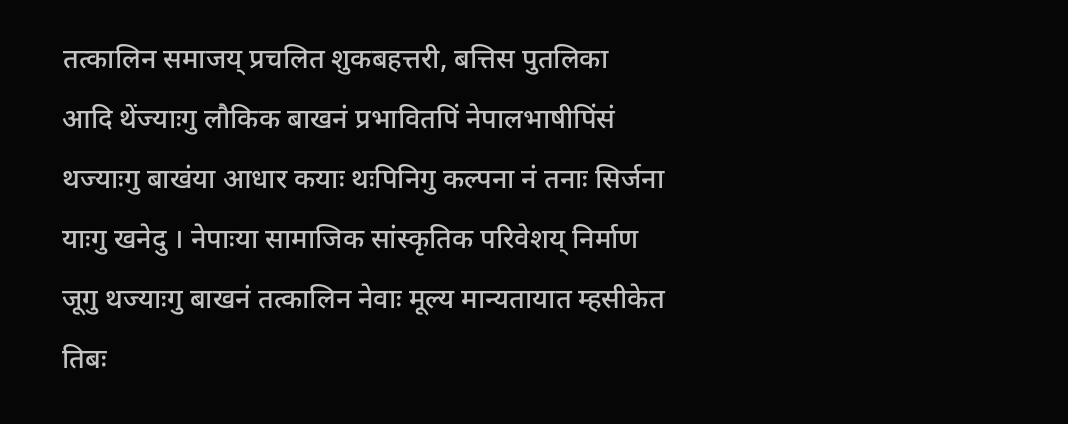तत्कालिन समाजय् प्रचलित शुकबहत्तरी, बत्तिस पुतलिका आदि थेंज्याःगु लौकिक बाखनं प्रभावितपिं नेपालभाषीपिंसं थज्याःगु बाखंया आधार कयाः थःपिनिगु कल्पना नं तनाः सिर्जना याःगु खनेदु । नेपाःया सामाजिक सांस्कृतिक परिवेशय् निर्माण जूगु थज्याःगु बाखनं तत्कालिन नेवाः मूल्य मान्यतायात म्हसीकेत तिबः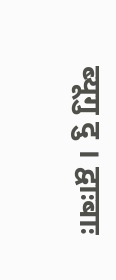ब्यूगु दु । द्वाःबाः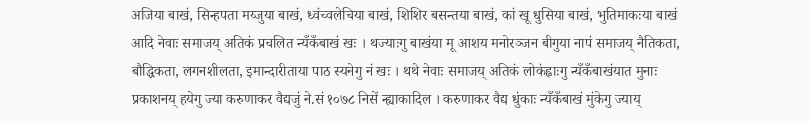अजिया बाखं, सिन्हपता मय्जुया बाखं, ध्वंच्वलेचिया बाखं, शिशिर बसन्तया बाखं, कां खू धुसिया बाखं, भुतिमाकःया बाखं आदि नेवाः समाजय् अतिकं प्रचलित न्यँकँबाखं खः । थज्याःगु बाखंया मू आशय मनोरञ्जन बीगुया नापं समाजय् नैतिकता, बौद्धिकता, लगनशीलता, इमान्दारीताया पाठ स्यनेगु नं खः । थथे नेवाः समाजय् अतिकं लोकंह्वाःगु न्यँकँबाखंयात मुनाः प्रकाशनय् हयेगु ज्या करुणाकर वैद्यजुं ने.सं १०७८ निसें न्ह्याकादिल । करुणाकर वैद्य धुंकाः न्यँकँबाखं मुंकेगु ज्याय्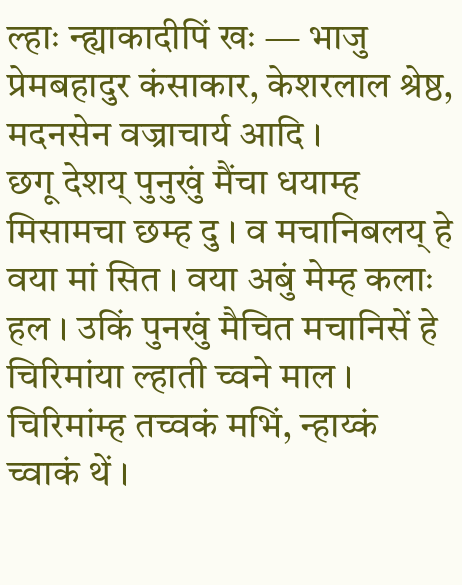ल्हाः न्ह्याकादीपिं खः — भाजु प्रेमबहादुर कंसाकार, केशरलाल श्रेष्ठ, मदनसेन वज्राचार्य आदि ।
छगू देशय् पुनुखुं मैंचा धयाम्ह मिसामचा छम्ह दु । व मचानिबलय् हे वया मां सित । वया अबुं मेम्ह कलाः हल । उकिं पुनखुं मैचित मचानिसें हे चिरिमांया ल्हाती च्वने माल । चिरिमांम्ह तच्वकं मभिं, न्हाय्कं च्वाकं थें ।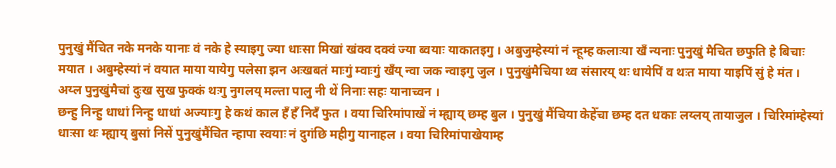पुनुखुं मैंचित नके मनके यानाः वं नके हे स्याइगु ज्या धाःसा मिखां खंक्व दक्वं ज्या ब्वयाः याकातइगु । अबुजुम्हेस्यां नं न्हूम्ह कलाःया खँ न्यनाः पुनुखुं मैचित छफुति हे बिचाः मयात । अबुम्हेस्यां नं वयात माया यायेगु पलेसा झन अःखबतं माःगुं म्वाःगुं खँय् न्वा जक न्वाइगु जुल । पुनुखुंमैचिया थ्व संसारय् थः धायेपिं व थःत माया याइपिं सुं हे मंत । अय्ल पुनुखुंमैचां दुःख सुख फुक्कं थःगु नुगलय् मल्ता पालु नी थें निनाः सहः यानाच्वन ।
छन्हु निन्हु धाधां निन्हु धाधां अज्याःगु हे कथं काल हँ हँ निदँ फुत । वया चिरिमांपाखें नं म्ह्याय् छम्ह बुल । पुनुखुं मैंचिया केहेँचा छम्ह दत धकाः लय्लय् तायाजुल । चिरिमांम्हेस्यां धाःसा थः म्ह्याय् बुसां निसें पुनुखुंमैंचित न्हापा स्वयाः नं दुगंछि महीगु यानाहल । वया चिरिमांपाखेयाम्ह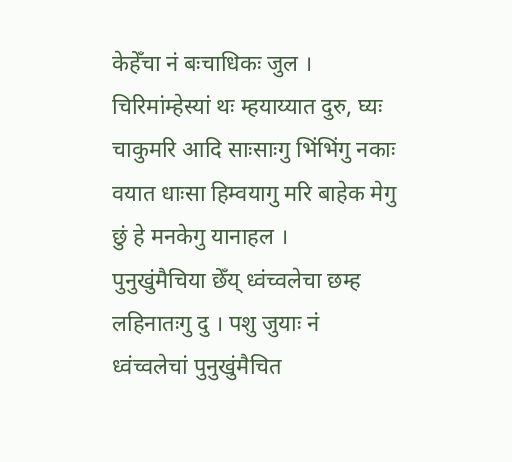केहेँचा नं बःचाधिकः जुल । चिरिमांम्हेस्यां थः म्हयाय्यात दुरु, घ्यः चाकुमरि आदि साःसाःगु भिंभिंगु नकाः वयात धाःसा हिम्वयागु मरि बाहेक मेगु छुं हे मनकेगु यानाहल ।
पुनुखुंमैचिया छेँय् ध्वंच्वलेचा छम्ह लहिनातःगु दु । पशु जुयाः नं ध्वंच्वलेचां पुनुखुंमैचित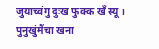जुयाच्वंगु दुःख फुक्क खँ स्यू । पुनुखुंमैंचा खना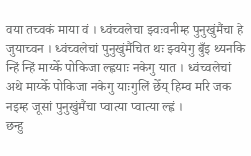वया तच्वकं माया वं । ध्वंच्वलेचा झ्वःवनीम्ह पुनुखुंमैंचा हे जुयाच्वन । ध्वंच्वलेचां पुनुखुंमैंचित थः झ्वयेगु बुँइ थ्यनकि न्हिं न्हिं माय्केँ पोकिजा ल्ह्वयाः नकेगु यात । ध्वंच्वलेचां अथे माय्केँ पोकिजा नकेगु याःगुलिं छेँय् हिम्व मरि जक नइम्ह जूसां पुनुखुंमैंचा प्वात्या प्वात्या ल्ह्वं ।
छन्हु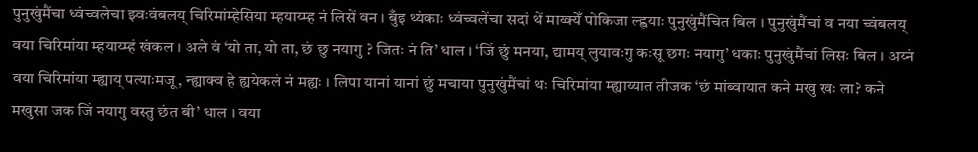पुनुखुंमैंचा ध्वंच्वलेचा झ्वःवंबलय् चिरिमांम्हेसिया म्हयाय्म्ह नं लिसें वन । बुँइ थ्यंकाः ध्वंच्वलेंचा सदां थें माय्क्येँ पोकिजा ल्ह्वयाः पुनुखुंमैंचित बिल । पुनुखुंमैंचां व नया च्वंबलय् वया चिरिमांया म्हयाय्म्हं खंकल । अले वं ‘यो ता, यो ता, छं छु नयागु ? जितः नं ति’ धाल । ‘जिं छुं मनया, द्यामय् लुयावःगु कःसू छगः नयागु’ धकाः पुनुखुंमैंचां लिसः बिल । अय्नं वया चिरिमांया म्ह्याय् पत्याःमजू, न्ह्याक्व हे ह्ययेकलं नं मह्यः । लिपा यानां यानां छुं मचाया पुनुखुंमैंचां थः चिरिमांया म्ह्याय्यात तीजक ‘छं मांब्वायात कने मखु खः ला? कने मखुसा जक जिं नयागु वस्तु छंत बी’ धाल । वया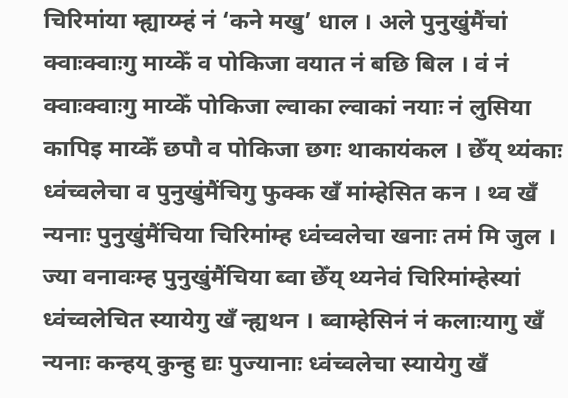चिरिमांया म्ह्याय्म्हं नं ‘कने मखु’ धाल । अले पुनुखुंमैंचां क्वाःक्वाःगु माय्केँ व पोकिजा वयात नं बछि बिल । वं नं क्वाःक्वाःगु माय्केँ पोकिजा ल्वाका ल्वाकां नयाः नं लुसिया कापिइ माय्केँ छपौ व पोकिजा छगः थाकायंकल । छेँय् थ्यंकाः ध्वंच्वलेचा व पुनुखुंमैंचिगु फुक्क खँ मांम्हेसित कन । थ्व खँ न्यनाः पुनुखुंमैंचिया चिरिमांम्ह ध्वंच्वलेचा खनाः तमं मि जुल । ज्या वनावःम्ह पुनुखुंमैंचिया ब्वा छेँय् थ्यनेवं चिरिमांम्हेस्यां ध्वंच्वलेचित स्यायेगु खँ न्ह्यथन । ब्वाम्हेसिनं नं कलाःयागु खँ न्यनाः कन्हय् कुन्हु द्यः पुज्यानाः ध्वंच्वलेचा स्यायेगु खँ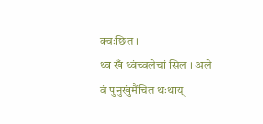क्वःछित ।
थ्व खँ ध्वंच्वलेचां सिल । अले वं पुनुखुंमैंचित थःथाय्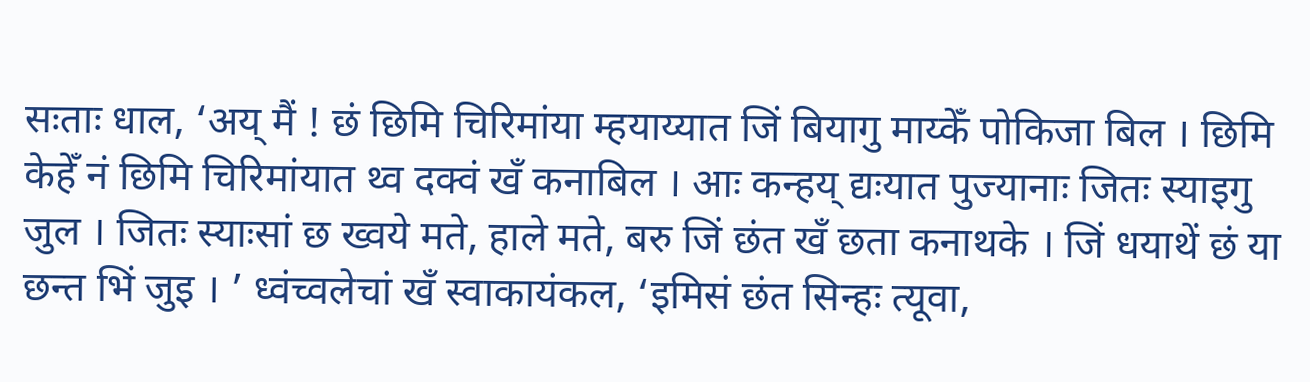सःताः धाल, ‘अय् मैं ! छं छिमि चिरिमांया म्हयाय्यात जिं बियागु माय्केँ पोकिजा बिल । छिमि केहेँ नं छिमि चिरिमांयात थ्व दक्वं खँ कनाबिल । आः कन्हय् द्यःयात पुज्यानाः जितः स्याइगु जुल । जितः स्याःसां छ ख्वये मते, हाले मते, बरु जिं छंत खँ छता कनाथके । जिं धयाथें छं या छन्त भिं जुइ । ’ ध्वंच्वलेचां खँ स्वाकायंकल, ‘इमिसं छंत सिन्हः त्यूवा,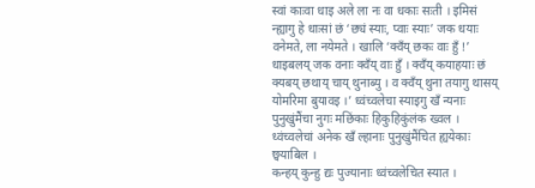स्वां काःवा धाइ अले ला नः वा धकाः सःती । इमिसं न्ह्यागु हे धाःसां छं ‘छ्यं स्याः, प्वाः स्याः’ जक धयाः वनेमते, ला नयेमते । खालि ‘क्वँय् छकः वाः हुँ !’ धाइबलय् जक वनाः क्वँय् वाः हुँ । क्वँय् कयाहयाः छं क्यबय् छथाय् चाय् थुनाब्यु । व क्वँय् थुना तयागु थासय् योमरिमा बुयावइ ।’ ध्वंच्वलेचा स्याइगु खँ न्यनाः पुनुखुंमैंचा नुगः मछिंकाः हिकुहिकुंलंक ख्वल । ध्वंच्वलेचां अनेक खँ ल्हानाः पुनुखुंमैंचित ह्ययेकाः छ्वयाबिल ।
कन्हय् कुन्हु द्यः पुज्यानाः ध्वंच्वलेचित स्यात ।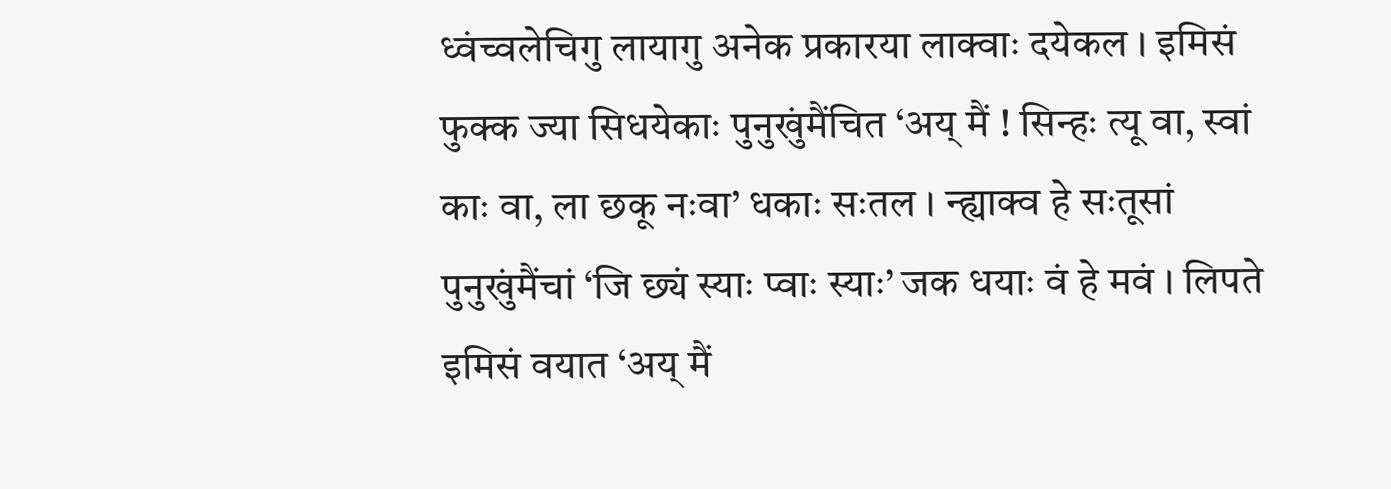ध्वंच्वलेचिगु लायागु अनेक प्रकारया लाक्वाः दयेकल । इमिसं फुक्क ज्या सिधयेकाः पुनुखुंमैंचित ‘अय् मैं ! सिन्हः त्यू वा, स्वां काः वा, ला छकू नःवा’ धकाः सःतल । न्ह्याक्व हे सःतूसां पुनुखुंमैंचां ‘जि छ्यं स्याः प्वाः स्याः’ जक धयाः वं हे मवं । लिपते इमिसं वयात ‘अय् मैं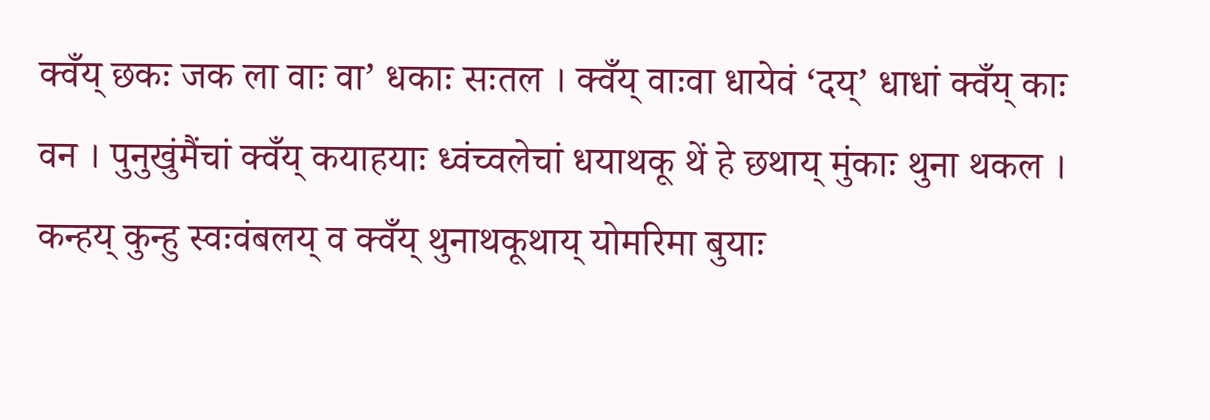क्वँय् छकः जक ला वाः वा’ धकाः सःतल । क्वँय् वाःवा धायेवं ‘दय्’ धाधां क्वँय् काः वन । पुनुखुंमैंचां क्वँय् कयाहयाः ध्वंच्वलेचां धयाथकू थें हे छथाय् मुंकाः थुना थकल । कन्हय् कुन्हु स्वःवंबलय् व क्वँय् थुनाथकूथाय् योमरिमा बुयाः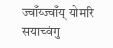ज्वाँय्ज्वाँय् योमरि सयाच्वंगु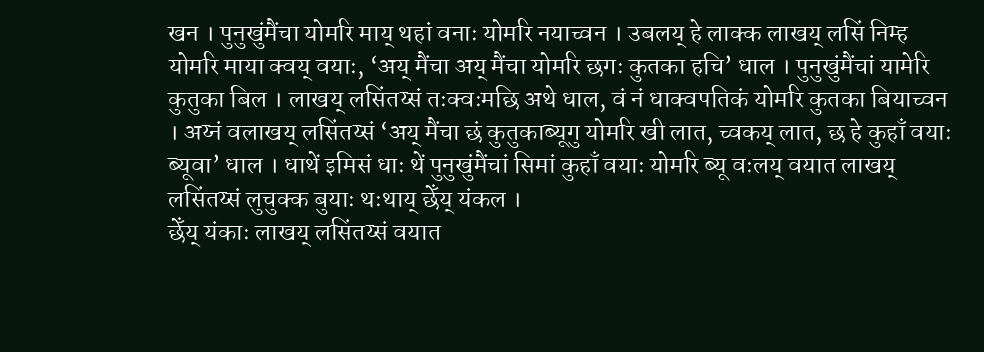खन । पुनुखुंमैंचा योमरि माय् थहां वनाः योमरि नयाच्वन । उबलय् हे लाक्क लाखय् लसिं निम्ह योमरि माया क्वय् वयाः, ‘अय् मैंचा अय् मैंचा योमरि छगः कुतका हचि’ धाल । पुनुखुंमैंचां यामेरि कुतुका बिल । लाखय् लसिंतय्सं तःक्वःमछि अथे धाल, वं नं धाक्वपतिकं योमरि कुतका बियाच्वन । अय्नं वलाखय् लसिंतय्सं ‘अय् मैंचा छं कुतुकाब्यूगु योमरि खी लात, च्वकय् लात, छ हे कुहाँ वयाः ब्यूवा’ धाल । धाथें इमिसं धाः थें पुनुखुंमैंचां सिमां कुहाँ वयाः योमरि ब्यू वःलय् वयात लाखय् लसिंतय्सं लुचुक्क बुयाः थःथाय् छेँय् यंकल ।
छेँय् यंकाः लाखय् लसिंतय्सं वयात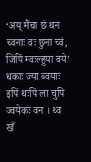‘अय् मैंचा छं थन च्वनाः वः छुना च्वं, जिपिं म्वःल्हुया वये’ धकाः ज्या ब्वयाः इपिं थःपिं ला चुपि ज्वयेकः वन । थ्व खँ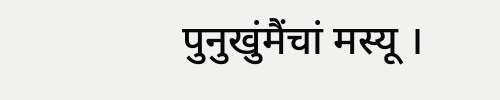पुनुखुंमैंचां मस्यू ।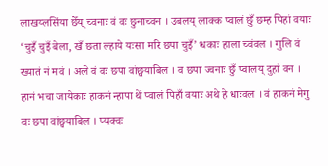लाखय्लसिंया छेँय् च्वनाः वं वः छुनाच्वन । उबलय् लाक्क प्वालं छुँ छम्ह पिहां वयाः ‘चुइँ चुइँ बेला, खँ छता ल्हाये यःसा मरि छपा चुइँ’ धकाः हाला च्वंवल । गुलि वं ख्यातं नं मवं । अले वं वः छपा वांछ्वयाबिल । व छपा ज्वनाः छुँ प्वालय् दुहां वन । हानं भचा जायेकाः हाकनं न्हापा थें प्वालं पिहाँ वयाः अथे हे धाःवल । वं हाकनं मेगु वः छपा वांछ्वयाबिल । प्यक्वः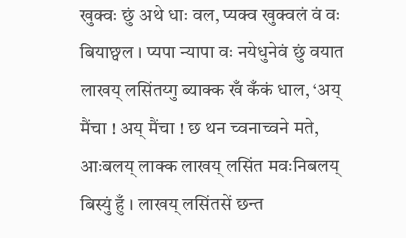खुक्वः छुं अथे धाः वल, प्यक्व खुक्वलं वं वः बियाछ्वल । प्यपा न्यापा वः नयेधुनेवं छुं वयात लाखय् लसिंतय्गु ब्याक्क खँ कँकं धाल, ‘अय् मैंचा ! अय् मैंचा ! छ थन च्वनाच्वने मते, आःबलय् लाक्क लाखय् लसिंत मवःनिबलय् बिस्युं हुँ । लाखय् लसिंतसें छन्त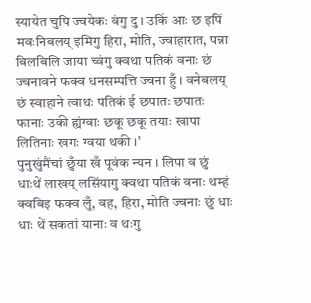स्यायेत चुपि ज्वयेकः वंगु दु । उकिं आः छ इपिं मवःनिबलय् इमिगु हिरा, मोति, ज्वाहारात, पन्ना बिलबिलि जाया च्वंगु क्वथा पतिकं वनाः छं ज्वनावने फक्व धनसम्पत्ति ज्वना हुँ । वनेबलय् छं स्वाहाने त्वाथः पतिकं ई छपातः छपातः फानाः उकी ह्यंग्वाः छकू छकू तयाः खापा लितिनाः खगः ग्वया थकी ।’
पुनुखुंमैंचां छुँया खँ पूवंक न्यन । लिपा व छुं धाःथें लाखय् लसिंयागु क्वथा पतिकं वनाः थम्हं क्वबिइ फक्व लुँ, वह, हिरा, मोति ज्वनाः छुं धाः धाः थें सकतां यानाः व थःगु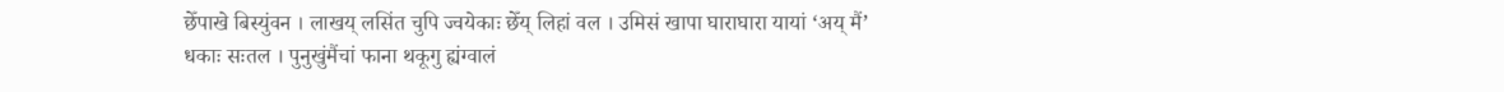छेँपाखे बिस्युंवन । लाखय् लसिंत चुपि ज्वयेकाः छेँय् लिहां वल । उमिसं खापा घाराघारा यायां ‘अय् मैं’ धकाः सःतल । पुनुखुंमैंचां फाना थकूगु ह्यंग्वालं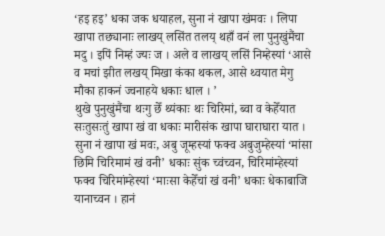‘हइ हइ’ धका जक धयाहल, सुना नं खापा खंमवः । लिपा खापा तछ्यानाः लाखय् लसिंत तलय् थहाँ वनं ला पुनुखुंमैंचा मदु । इपिं निम्हं ज्यः ज । अले व लाखय् लसिं निम्हेस्यां ‘आसे व मचां झीत लखय् मिखा कंका थकल, आसे थ्वयात मेगु मौका हाकनं ज्वनाहये धकाः धाल । ’
थुखे पुनुखुंमैंचा थःगु छेँ थ्यंकाः थः चिरिमां, ब्वा व केहेँयात सःतुसःतुं खापा खं वा धकाः मारीसंक खापा घाराघारा यात । सुना नं खापा खं मवः, अबु जूम्हस्यां फक्व अबुजुम्हेस्यां ‘मांसा छिमि चिरिमामं खं वनी’ धकाः सुंक च्वंच्वन, चिरिमांम्हेस्यां फक्व चिरिमांम्हेस्यां ‘माःसा केहेँचां खं वनी’ धकाः धेकाबाजि यानाच्वन । हानं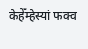केहेँम्हेस्यां फक्व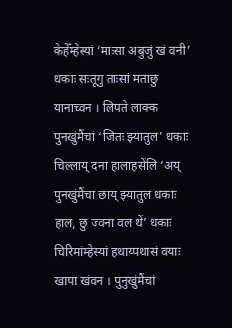केहेँम्हेस्यां ‘माःसा अबुजुं खं वनी’ धकाः सःतूगु ताःसां मताछु यानाच्वन । लिपते लाक्क पुनखुंमैंचां ‘जितः झ्यातुल’ धकाः चिल्लाय् दना हालाहसेंलि ‘अय् पुनखुंमैंचा छाय् झ्यातुल धकाः हाल, छु ज्वना वल थें’ धकाः चिरिमांम्हेस्यां हथाय्पथासं वयाः खापा खंवन । पुनुखुंमैंचां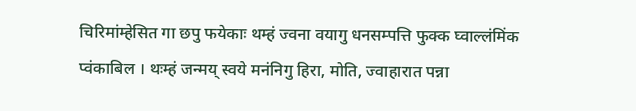चिरिमांम्हेसित गा छपु फयेकाः थम्हं ज्वना वयागु धनसम्पत्ति फुक्क घ्वाल्लंमिंक प्वंकाबिल । थःम्हं जन्मय् स्वये मनंनिगु हिरा, मोति, ज्वाहारात पन्ना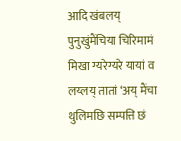आदि खंबलय् पुनुखुंमैंचिया चिरिमामं मिखा ग्यरेग्यरे यायां व लय्लय् तातां ‘अय् मैंचा थुलिमछि सम्पत्ति छं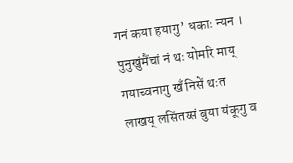गनं कया हयागु’ धकाः न्यन । पुनुखुंमैंचां नं थः योमरि माय् गयाच्वनागु खँ निसें थःत लाखय् लसिंतय्सं बुया यंकूगु व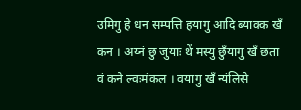उमिगु हे धन सम्पत्ति हयागु आदि ब्याक्क खँ कन । अय्नं छु जुयाः थें मस्यु छुँयागु खँ छता वं कने ल्वःमंकल । वयागु खँ न्यंलिसे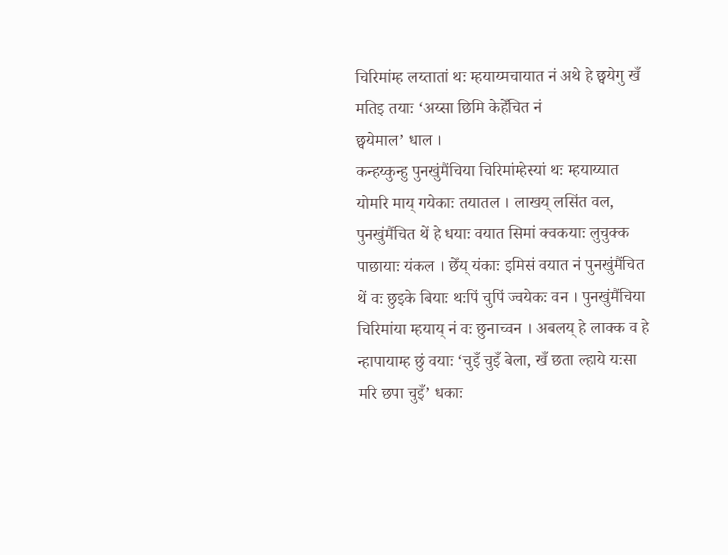चिरिमांम्ह लय्तातां थः म्हयाय्मचायात नं अथे हे छ्वयेगु खँ मतिइ तयाः ‘अय्सा छिमि केहेँचित नं
छ्वयेमाल’ धाल ।
कन्हय्कुन्हु पुनखुंमैंचिया चिरिमांम्हेस्यां थः म्हयाय्यात योमरि माय् गयेकाः तयातल । लाखय् लसिंत वल, पुनखुंमैंचित थें हे धयाः वयात सिमां क्वकयाः लुचुक्क पाछायाः यंकल । छेँय् यंकाः इमिसं वयात नं पुनखुंमैंचित थें वः छुइके बियाः थःपिं चुपिं ज्वयेकः वन । पुनखुंमैंचिया चिरिमांया म्हयाय् नं वः छुनाच्वन । अबलय् हे लाक्क व हे न्हापायाम्ह छुं वयाः ‘चुइँ चुइँ बेला, खँ छता ल्हाये यःसा मरि छपा चुइँ’ धकाः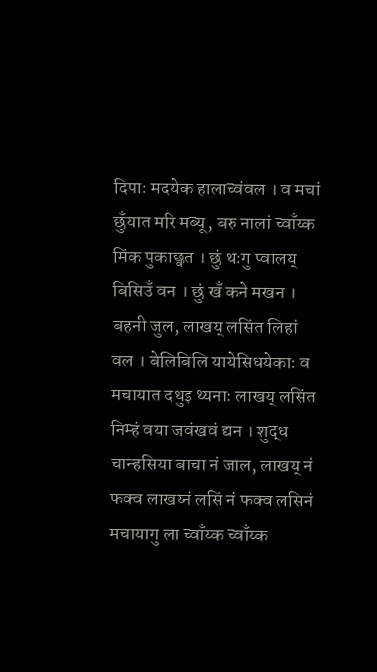दिपाः मदयेक हालाच्वंवल । व मचां छुँयात मरि मब्यू, बरु नालां च्वाँय्क मिंक पुकाछ्वत । छुं थःगु प्वालय् बिसिउँ वन । छुं खँ कने मखन ।
बहनी जुल, लाखय् लसिंत लिहां वल । बेलिबिलि यायेसिधयेकाः व मचायात दथुइ थ्यनाः लाखय् लसिंत निम्हं वया जवंखवं द्यन । शुद्ध चान्हसिया बाचा नं जाल, लाखय् नं फक्व लाखय्नं लसिं नं फक्व लसिनं मचायागु ला च्वाँय्क च्वाँय्क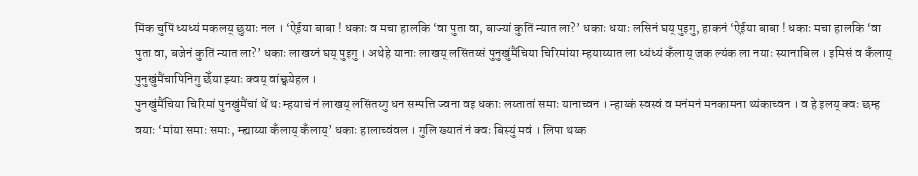मिंक चुपिं ध्यध्यं मकलय् छुयाः नल । ‘ऐईया बाबा ! धकाः व मचा हालकि ‘वा पुता वा, बाज्यां कुतिं न्यात ला?’ धकाः धयाः लसिनं घय् पुइगु, हाकनं ‘ऐईया बाबा ! धकाः मचा हालकि ‘वा पुता वा, बजेनं कुतिं न्यात ला?’ धकाः लाखय्नं घय् पुइगु । अथेहे यानाः लाखय् लसिंतय्सं पुनुखुंमैंचिया चिरिमांया म्हयाय्यात ला ध्यंध्यं कँलाय् जक ल्यंक ला नयाः स्यानाबिल । इमिसं व कँलाय् पुनुखुंमैंचापिनिगु छेँया झ्याः क्वय् वांछ्वयेहल ।
पुनखुंमैंचिया चिरिमां पुनखुंमैंचां थें थः म्हयाचं नं लाखय् लसिंतय्गु धन सम्पत्ति ज्वना वइ धकाः लय्तातां समाः यानाच्वन । न्हाय्कं स्वस्वं व मनंमनं मनकामना थ्यंकाच्वन । व हे इलय् क्वः छम्ह वयाः ‘मांया समाः समाः, म्ह्याय्या कँलाय् कँलाय्’ धकाः हालाच्वंवल । गुलि ख्यातं नं क्वः बिस्युं मवं । लिपा थय्क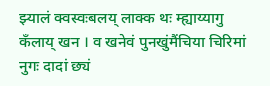झ्यालं क्वस्वःबलय् लाक्क थः म्ह्याय्यागु कँलाय् खन । व खनेवं पुनखुंमैंचिया चिरिमां नुगः दादां छ्यं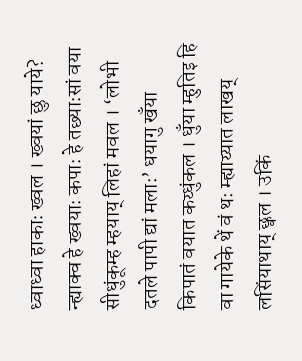ध्वाध्वा हाकाः ख्वल । ख्वयां छु याये? न्ह्याक्व हे ख्वयाः कपाः हे तछ्याःसां वया सीधुंकूम्ह म्हयाय् लिहां मवल । ‘लोभी दतले पापी द्यां मलाः’ धयागु खँया किपातं वयात कय्धुंकल । धुँया म्हुतिइ हि वा गायेके थें वं थः म्ह्याय्यात लाखय् लसिंयाथाय् छ्वल । उकिं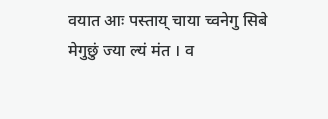वयात आः पस्ताय् चाया च्वनेगु सिबे मेगुछुं ज्या ल्यं मंत । व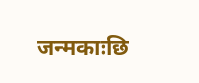जन्मकाःछि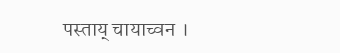पस्ताय् चायाच्वन ।